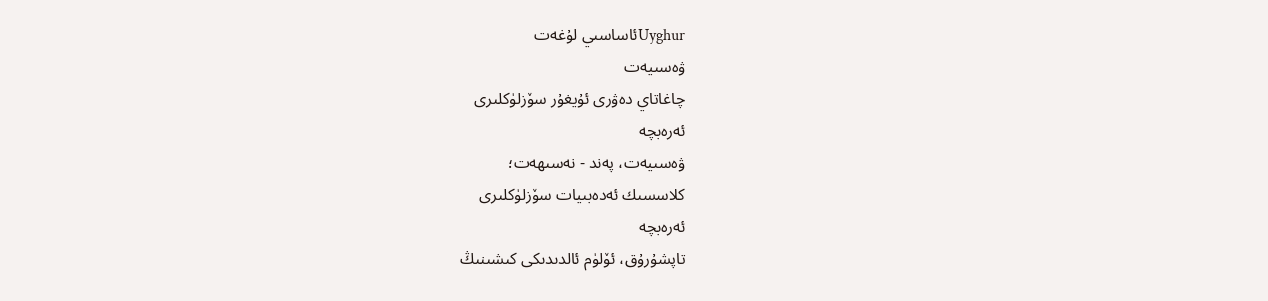Uyghurئاساسىي لۇغەت
ۋەسىيەت
چاغاتاي دەۋرى ئۇيغۇر سۆزلۈكلىرى
ئەرەبچە
ۋەسىيەت، پەند - نەسىھەت؛
كلاسسىك ئەدەبىيات سۆزلۈكلىرى
ئەرەبچە
تاپشۇرۇق، ئۆلۈم ئالدىدىكى كىشىنىڭ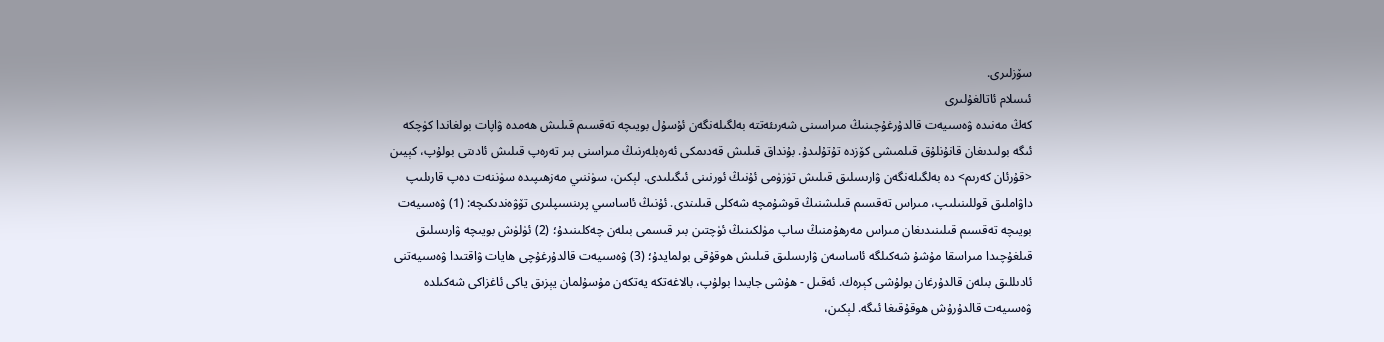سۆزلىرى.
ئىسلام ئاتالغۇلىرى
كەڭ مەنىدە ۋەسىيەت قالدۇرغۇچىنىڭ مىراسىنى شەرىئەتتە بەلگىلەنگەن ئۇسۇل بويىچە تەقسىم قىلىش ھەمدە ۋاپات بولغاندا كۈچكە ئىگە بولىدىغان قانۇنلۇق قىلمىشى كۆزدە تۇتۇلىدۇ. بۇنداق قىلىش قەدىمكى ئەرەبلەرنىڭ مىراسنى بىر تەرەپ قىلىش ئادىتى بولۇپ، كېيىن <قۇرئان كەرىم> دە بەلگىلەنگەن ۋارىسلىق قىلىش تۈزۈمى ئۇنىڭ ئورنىنى ئىگىلىدى. لېكىن، سۈننىي مەزھىپىدە سۈننەت دەپ قارىلىپ داۋاملىق قوللىنىلىپ، مىراس تەقسىم قىلىشنىڭ قوشۇمچە شەكلى قىلىندى. ئۇنىڭ ئاساسىي پرىنسىپلىرى تۆۋەندىكىچە: (1) ۋەسىيەت بويىچە تەقسىم قىلىنىدىغان مىراس مەرھۇمنىڭ ساپ مۈلكىنىڭ ئۈچتىن بىر قىسمى بىلەن چەكلىنىدۇ؛ (2) ئۈلۈش بويىچە ۋارىسلىق قىلغۇچىدا مىراسقا مۇشۇ شەكىلگە ئاساسەن ۋارىسلىق قىلىش ھوقۇقى بولمايدۇ؛ (3) ۋەسىيەت قالدۇرغۇچى ھايات ۋاقتىدا ۋەسىيەتنى ئادىللىق بىلەن قالدۇرغان بولۇشى كېرەك. ئەقىل - ھۇشى جايىدا بولۇپ، بالاغەتكە يەتكەن مۇسۇلمان يېزىق ياكى ئاغزاكى شەكىلدە ۋەسىيەت قالدۇرۇش ھوقۇقىغا ئىگە. لېكىن،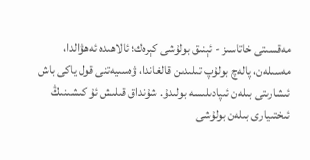مەقسىتى خاتاسىز - ئېنىق بولۇشى كېرەك؛ ئالاھىدە ئەھۋالدا، مەسىلەن، پالەچ بولۇپ تىلىدىن قالغاندا، ۋەسىيەتنى قول ياكى باش ئىشارىتى بىلەن ئىپادىلىسە بولىدۇ. شۇنداق قىلىش ئۇ كىشىنىڭ ئىختىيارى بىلەن بولۇشى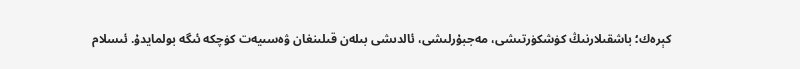كېرەك؛ باشقىلارنىڭ كۈشكۈرتىشى، مەجبۇرلىشى، ئالدىشى بىلەن قىلىنغان ۋەسىيەت كۈچكە ئىگە بولمايدۇ. ئىسلام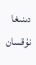دىنىغا نۇقسان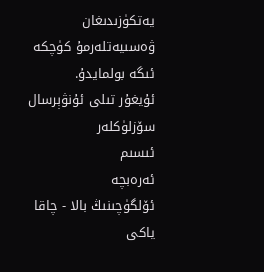يەتكۈزىدىغان ۋەسىيەتلەرمۇ كۈچكە ئىگە بولمايدۇ.
ئۇيغۇر تىلى ئۇنۋېرسال سۆزلۈكلەر
ئىسىم
ئەرەبچە
ئۆلگۈچىنىڭ بالا - چاقا ياكى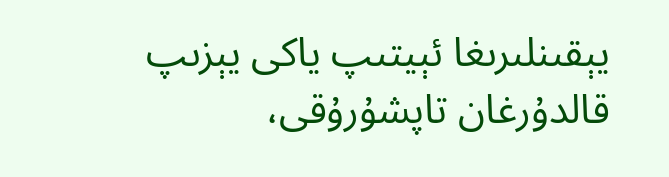يېقىنلىرىغا ئېيتىپ ياكى يېزىپ قالدۇرغان تاپشۇرۇقى،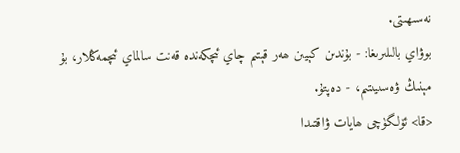نەسىھىتى.
بوۋاي بالىلىرىغا: - بۇندىن كېيىن ھەر قېتىم چاي ئىچكەندە قەنت سالماي ئىچمەڭلار، بۇ مېنىڭ ۋەسىيىتىم، - دەپتۇ.
<قا> ئۆلگۈچى ھايات ۋاقتىدا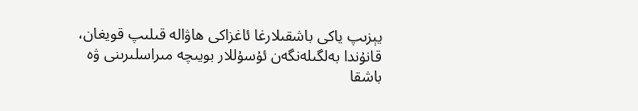يېزىپ ياكى باشقىلارغا ئاغزاكى ھاۋالە قىلىپ قويغان، قانۇندا بەلگىلەنگەن ئۇسۇللار بويىچە مىراسلىرىنى ۋە باشقا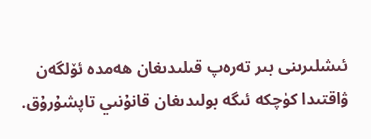ئىشلىرىنى بىر تەرەپ قىلىدىغان ھەمدە ئۆلگەن ۋاقتىدا كۈچكە ئىگە بولىدىغان قانۇنىي تاپشۇرۇق.